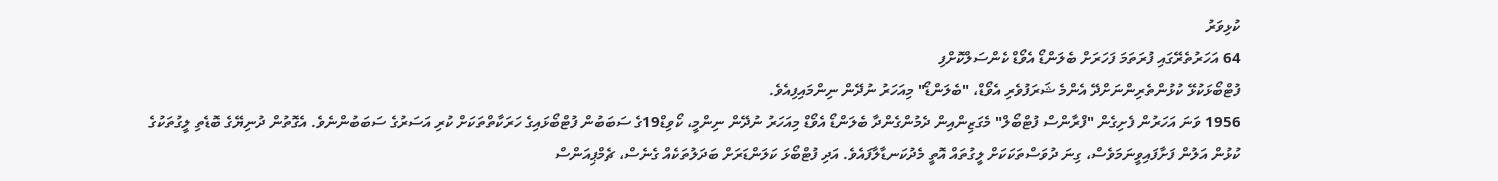ކުޅިވަރު
64 އަހަރުތެރޭގައި ފުރަތަމަ ފަހަރަށް ބެލަންޑޯ އެވޯޑް ކެންސަލްކޮށްފި
ފުޓްބޯޅަކުޅޭ ކުޅުންތެރިންނަށްދޭ އެންމެ ޝަރަފުވެރި އެވޯޑް، "ބެލަންޑޯ" މިއަހަރު ނުދޭން ނިންމައިފިއެވެ.
1956 ވަނަ އަހަރުން ފެށިގެން "ފްރާންސް ފުޓްބޯލް" މެގަޒިންއިން ދެމުންގެންދާ ބެލަންޑޯ އެވޯޑް މިއަހަރު ނުދޭން ނިންމީ، ކޯވިޑް19ގެ ސަބަބުން ފުޓްބޯޅައިގެ ހަރަކާތްތަކަށް ކުރި އަސަރުގެ ސަބަބުންނެވެ. އެގޮތުން ދުނިޔޭގެ ބޮޑެތި ލީގުތަކުގެ ކުޅުން އަލުން ފަށާފައިވީނަމަވެސް، ގިނަ ދުވަސްތަކަކަށް ލީގުތައް އޮތީ މެދުކަނޑާލާފައެވެ. އަދި ފުޓްބޯޅަ ކަލަންޑަރަށް ބަދަލުތަކެއް ގެނެސް، ޗެމްޕިއަންސް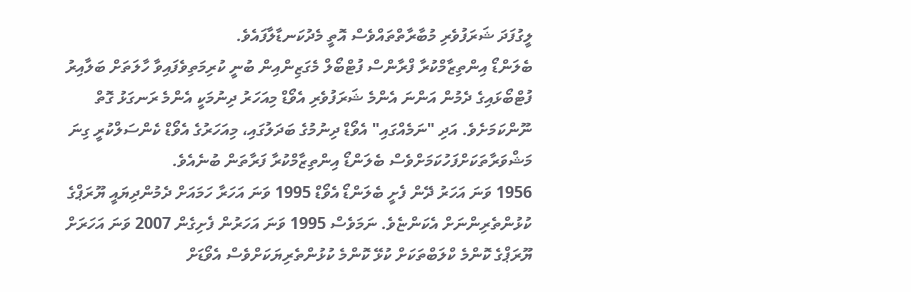ލީގުފަދަ ޝަރަފުވެރި މުބާރާތްތައްވެސް އޮތީ މެދުކަނޑާލާފައެވެ.
ބެލަންޑޯ އިންތިޒާމްކުރާ ފްރާންސް ފުޓްބޯލް މެގަޒިންއިން ބުނީ ކުރިމަތިވެފައިވާ ހާލަތަށް ބަލާއިރު ފުޓްބޯޅައިގެ ދެމުން އަންނަ އެންމެ ޝަރަފުވެރި އެވޯޑް މިއަހަރު ދިނުމަކީ އެންމެ ރަނގަޅު ގޮތް ނޫންކަމަށެވެ. އަދި "ނަމެއްގައި" އެވޯޑް ދިނުމުގެ ބަދަލުގައި، މިއަހަރުގެ އެވޯޑް ކެންސަލްކުރީ ގިނަ މަޝްވަރާތަކަށްފަހުކަމަށްވެސް ބެލަންޑޯ އިންތިޒާމްކުރާ ފަރާތަން ބުނެއެވެ.
1956 ވަނަ އަހަރު ދޭން ފެށީ ބެލަންޑޯ އެވޯޑް 1995 ވަނަ އަހަރާ ހަމައަށް ދެމުންދިޔައީ ޔޫރަޕްގެ ކުޅުންތެރިންނަށް އެކަންޏެވެ. ނަމަވެސް 1995 ވަނަ އަހަރުން ފެށިގެން 2007 ވަނަ އަހަރަށް ޔޫރަޕްގެ ކޮންމެ ކްލަބްތަކަށް ކުޅޭ ކޮންމެ ކުޅުންތެރިޔަކަށްވެސް އެވޯޑަށް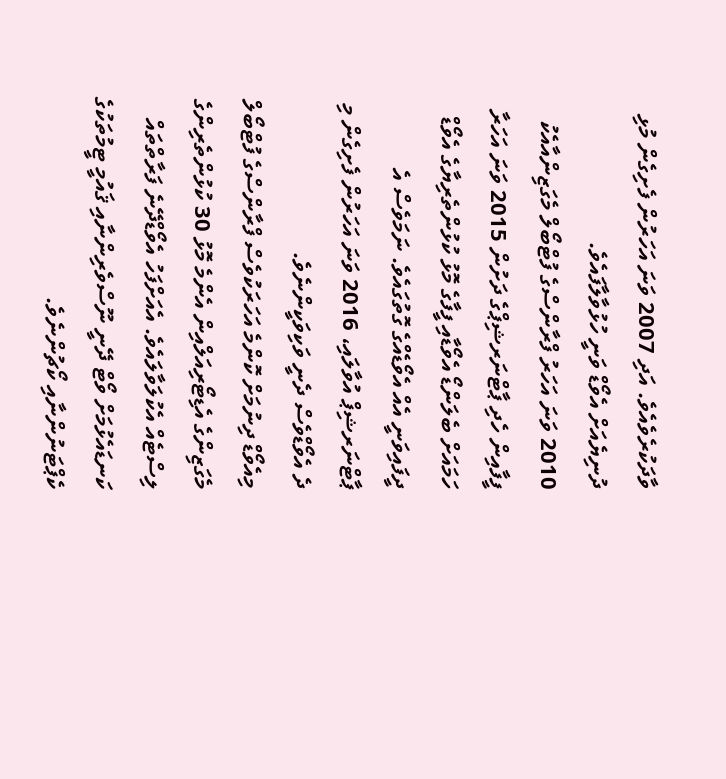ވާދަކުރެވެއެވެ. އަދި 2007 ވަނަ އަހަރުން ފެށިގެން މުޅި ދުނިޔެއަށް އެވޯޑް ވަނީ ހުޅުވާލާފައެވެ.
2010 ވަނަ އަހަރު ފްރާންސްގެ ފުޓްބޯލް މެގަޒިންއާއެކު ފީފާއިން ހެދި ޕާޓްނަރޝިޕްގެ ދަށުން 2015 ވަނަ އަހަރާ ހަމައަށް ބެލަންޑޯ އެވޯޑާއި ފީފާގެ މޮޅު ކުޅުންތެރިޔާގެ އެވޯޑް ދީފައިވަނީ އެއް އެވޯޑެއްގެ ގޮތުގައެވެ. ނަމަވެސް އެ ޕާޓްނަރޝިޕް އުވާލައި، 2016 ވަނަ އަހަރުން ފެށިގެން މި ދެ އެވޯޑްވެސް ދެނީ ވަކިވަކީންނެވެ.
މިއެވޯޑް ދިނުމަށް ކޮންމެ އަހަރަކުވެސް ފްރާންސްގެ ފުޓްބޯލް މެގަޒިންގެ އެޑިޓޯރިއަލްއިން އެންމެ މޮޅު 30 ކުޅުންތެރިންގެ ލިސްޓެއް އެކުލަވާލައެވެ. އެއަށްފަހު އެވޯޑްދޭނެ ފަރާތްތައް ކަނޑައެޅުމަށް ވޯޓް ދޭނީ ނޫސްވެރިންނާއި ޤައުމީ ޓީމުތަކުގެ ކެޕްޓަނުންނާއި ކޯޗުންނެވެ.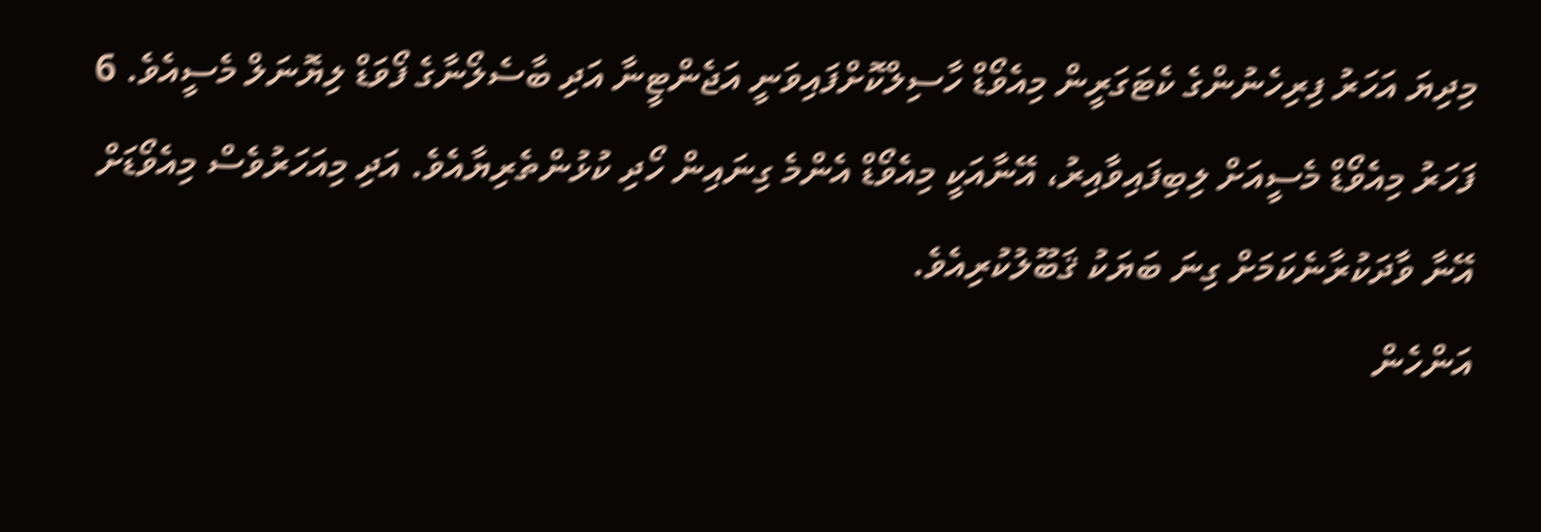މިދިޔަ އަހަރު ފިރިހެނުންގެ ކެޓަގަރީން މިއެވޯޑް ހާސިލްކޮށްފައިވަނީ އަޖެންޓީނާ އަދި ބާސެލޯނާގެ ފޯވަޑް ލިޔޮނަލް މެސީއެވެ. 6 ފަހަރު މިއެވޯޑް މެސީއަށް ލިބިފައިވާއިރު، އޭނާއަކީ މިއެވޯޑް އެންމެ ގިނައިން ހޯދި ކުޅުންތެރިޔާއެވެ. އަދި މިއަހަރުވެސް މިއެވޯޑަށް އޭނާ ވާދަކުރާނެކަމަށް ގިނަ ބަޔަކު ޤަބޫލުކުރިއެވެ.
އަންހެން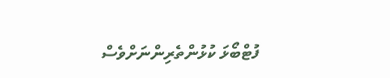ފުޓްބޯޅަ ކުޅުންތެރިންނަށްވެސް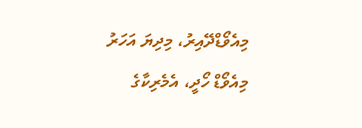މިއެވޯޑްދޭއިރު، މިދިޔަ އަހަރު މިއެވޯޑް ހޯދީ، އެމެރިކާގެ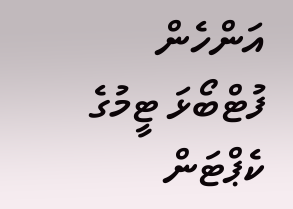އަންހެން ފުޓްބޯޅަ ޓީމުގެ ކެޕްޓަން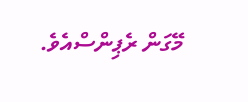މޭގަން ރެޕިންސްއެވެ.